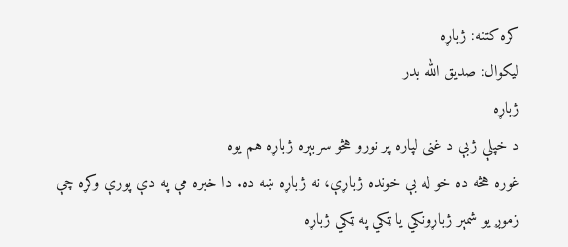کره کتنه: ژباړه
لیکوال: صدیق الله بدر
ژباړه
د خپلې ژبې د غنی لپاره پر نورو هڅو سربېره ژباړه هم يوه
غوره هڅه ده خو له بې خونده ژباړې، نه ژباړه ښه ده. دا خبره مې په دې پورې وکړه چې
زموږ یو شمېر ژباړونکي یا ټکي په ټکي ژباړه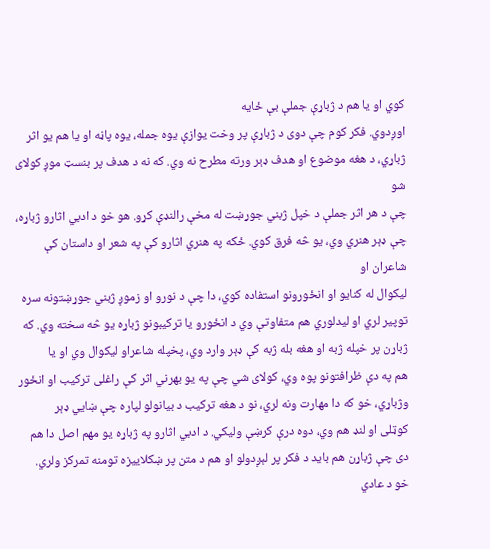کوي او یا هم د ژباړې جملې بې ځایه
اوږدوي. فکر کوم چې دوی د ژباړې پر وخت یوازې یوه جمله، يوه پاڼه او یا هم یو اثر
ژباړي، د هغه موضوع او هدف ډېر ورته مطرح نه وي. که نه د هدف پر بنسټ موږ کولای شو
چې د هر اثر جملې د خپل ژبني جوړښت له مخې رالنډې کړو. هو خو د ادبي اثارو ژباړه،
چې ډېر هنري وي، يو څه فرق کوي. ځکه په هنري اثارو کې په شعر او داستان کې شاعران او
لیکوال له کنایو او انځورونو استفاده کوي، دا چې د نورو او زموږ ژبني جوړښتونه سره
توپير لري او لیدلوري هم متفاوتې وي د انځورو یا ترکیبونو ژباړه يو څه سخته وي. که
ژباړن پر خپله ژبه او هغه بله ژبه کې ډېر وارد وي، پخپله شاعراو لیکوال وي او یا
هم په دې ظرافتونو پوه وي، کولای شي چې په یو بهرني اثر کې راغلی ترکیب او انځور
وژباړي، خو که دا مهارت ونه لري، نو د هغه ترکیب د بیانولو لپاره چې ښايي ډېر
کوټلی او لنډ هم وي، دوه درې کرښې ولیکي. د ادبي اثارو په ژباړه یو مهم اصل دا هم
دی چې ژباړن هم باید د فکر پر لېږدولو او هم د متن پر ښکلاييزه تومنه تمرکز ولري.
خو د عادي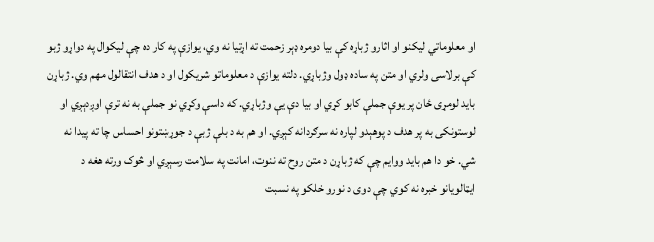او معلوماتي لیکنو او اثارو ژباړه کې بیا دومره ډېر زحمت ته اړتیا نه وي، يوازې په کار ده چې لیکوال په دواړو ژبو کې برلاسی ولري او متن په ساده ډول وژباړي. دلته یوازې د معلوماتو شریکول او د هدف انتقالول مهم وي. ژباړن باید لومړی ځان پر يوې جملې کابو کړي او بیا دې يې وژباړي. که داسې وکړي نو جملې به نه ترې اوږدېږي او لوستونکی به پر هدف د پوهېدو لپاره نه سرګردانه کېږي. او هم به د بلې ژبې د جوړښتونو احساس چا ته پیدا نه شي. خو دا هم باید ووايم چې که ژباړن د متن روح ته ننوت، امانت په سلامت رسېږي او څوک ورته هغه د ایټالویانو خبره نه کوي چې دوی د نورو خلکو په نسبت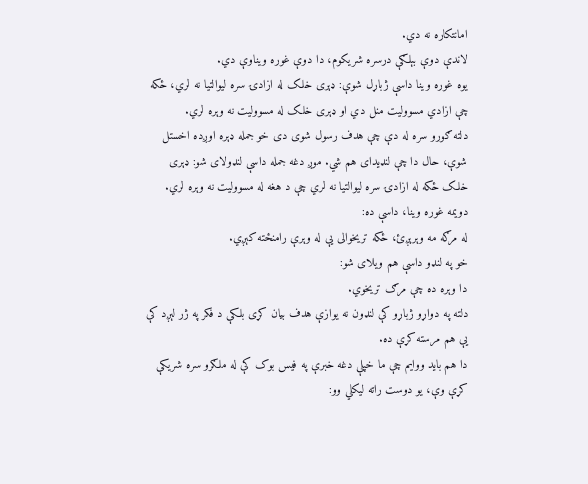امانتکاره نه دي.
لاندې دوې بېلګې درسره شریکوم، دا دوې غوره ویناوې دي.
يوه غوره وینا داسې ژباړل شوې: ډېری خلک له ازادۍ سره لیوالتیا نه لري، ځکه چې ازادي مسوولیت منل دي او ډېری خلک له مسوولیت نه وېره لري.
دلته ګورو سره له دې چې هدف رسول شوی دی خو جمله ډېره اوږده اخستل شوې، حال دا چې لنډیدای هم شي. موږ دغه جمله داسې لنډولای شو: ډېری خلک ځکه له ازادۍ سره لیوالتیا نه لري چې د هغه له مسوولیت نه وېره لري.
دویمه غوره وینا، داسې ده:
له مرګه مه وېرېږئ، ځکه تریخوالی يې له وېرې رامنځته کېږي.
خو په لنډو داسې هم ويلای شو:
دا وېره ده چې مرګ تریخوي.
دلته په دواړو ژباړو کې لنډون نه یوازې هدف بیان کړی بلکې د فکر په ژر لېږد کې يې هم مرسته کړې ده.
دا هم باید ووایم چې ما خپلې دغه خبرې په فیس بوک کې له ملګرو سره شریکې کړې وې، یو دوست راته لیکلي وو: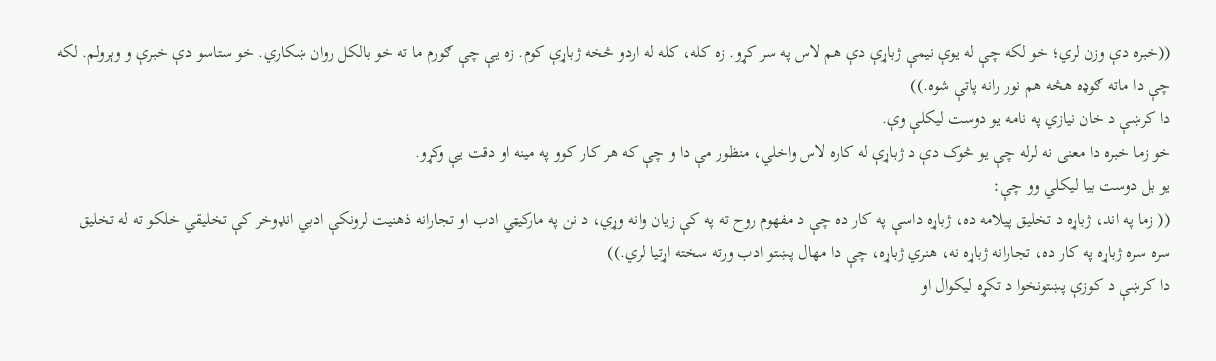((خبره دې وزن لري؛ خو لکه چې له يوې نيمې ژباړې دې هم لاس په سر کړو. زه کله، کله له اردو څخه ژباړې کوم. زه يې چې ګورم ما ته خو بالکل روان ښکاري. خو ستاسو دې خبرې و وېرولم. لکه چې دا ماته ګوډه هڅه هم نور رانه پاتې شوه.))
دا کرښې د خان نیازي په نامه يو دوست لیکلې وې.
خو زما خبره دا معنی نه لرله چې يو څوک دې د ژباړې له کاره لاس واخلي، منظور مې دا و چې که هر کار کوو په مينه او دقت يې وکړو.
یو بل دوست بیا لیکلي وو چې:
(( زما په اند، ژباړه د تخلیق پیلامه ده، ژباړه داسې په کار ده چې د مفهوم روح ته په کې زیان وانه وړي، د نن په مارکیټي ادب او تجارانه ذهنیت لرونکې ادبي انډوخر کې تخلیقي خلکو ته له تخلیق سره سره ژباړه په کار ده، تجارانه ژباړه نه، هنري ژباړه، چې دا مهال پښتو ادب ورته سخته اړتيا لري.))
دا کرښې د کوزې پښتونخوا د تکړه لیکوال او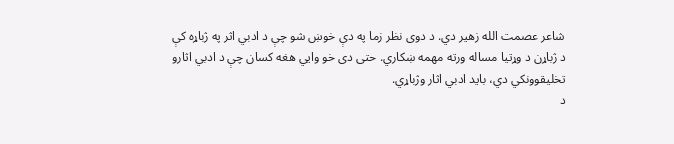شاعر عصمت الله زهیر دي. د دوی نظر زما په دې خوښ شو چې د ادبي اثر په ژباړه کې د ژباړن د وړتيا مساله ورته مهمه ښکاري. حتی دی خو وايي هغه کسان چې د ادبي اثارو تخلیقوونکي دي، باید ادبي اثار وژباړي.
د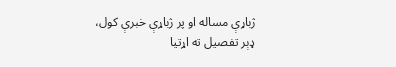ژباړې مساله او پر ژباړې خبرې کول، ډېر تفصیل ته اړتیا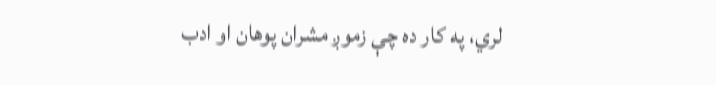لري، په کار ده چې زموږ مشران پوهان او ادب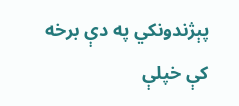پېژندونکي په دې برخه کې خپلې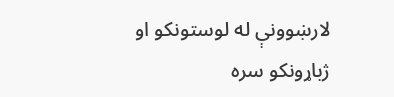لارښوونې له لوستونکو او ژباړونکو سره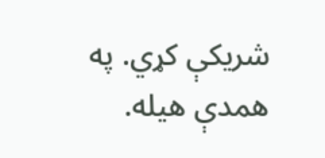شريکې کړي. په همدې هيله.